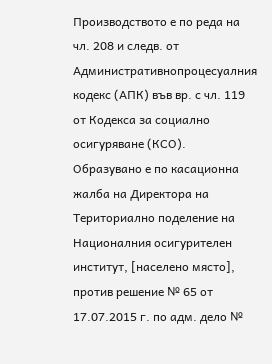Производството е по реда на чл. 208 и следв. от Административнопроцесуалния кодекс (АПК) във вр. с чл. 119 от Кодекса за социално осигуряване (КСО).
Образувано е по касационна жалба на Директора на Териториално поделение на Националния осигурителен институт, [населено място], против решение № 65 от 17.07.2015 г. по адм. дело №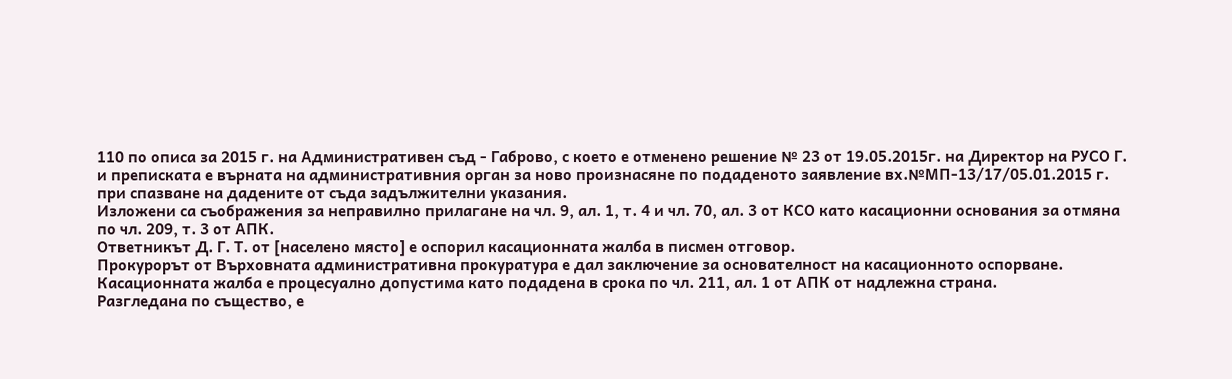110 по описа за 2015 г. на Административен съд - Габрово, с което е отменено решение № 23 от 19.05.2015г. на Директор на РУСО Г. и преписката е върната на административния орган за ново произнасяне по подаденото заявление вх.№МП-13/17/05.01.2015 г. при спазване на дадените от съда задължителни указания.
Изложени са съображения за неправилно прилагане на чл. 9, ал. 1, т. 4 и чл. 70, ал. 3 от КСО като касационни основания за отмяна по чл. 209, т. 3 от АПК.
Ответникът Д. Г. Т. от [населено място] е оспорил касационната жалба в писмен отговор.
Прокурорът от Върховната административна прокуратура е дал заключение за основателност на касационното оспорване.
Касационната жалба е процесуално допустима като подадена в срока по чл. 211, ал. 1 от АПК от надлежна страна.
Разгледана по същество, е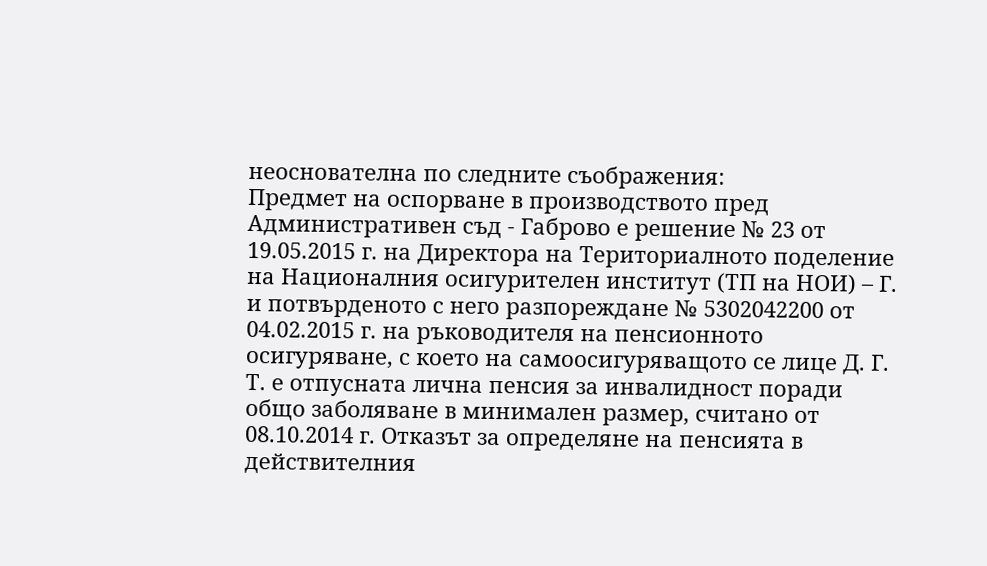неоснователна по следните съображения:
Предмет на оспорване в производството пред Административен съд - Габрово е решение № 23 от 19.05.2015 г. на Директора на Териториалното поделение на Националния осигурителен институт (ТП на НОИ) – Г. и потвърденото с него разпореждане № 5302042200 от 04.02.2015 г. на ръководителя на пенсионното осигуряване, с което на самоосигуряващото се лице Д. Г. Т. е отпусната лична пенсия за инвалидност поради общо заболяване в минимален размер, считано от 08.10.2014 г. Отказът за определяне на пенсията в действителния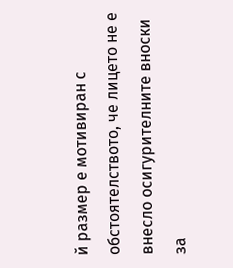й размер е мотивиран с обстоятелството, че лицето не е внесло осигурителните вноски за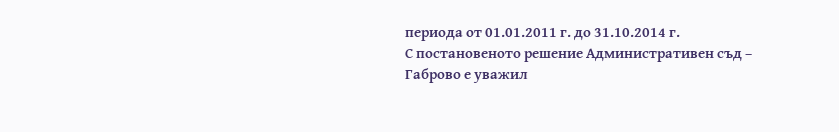периода от 01.01.2011 г. до 31.10.2014 г.
С постановеното решение Административен съд – Габрово е уважил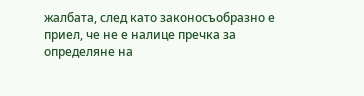жалбата, след като законосъобразно е приел, че не е налице пречка за определяне на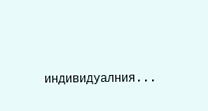индивидуалния...